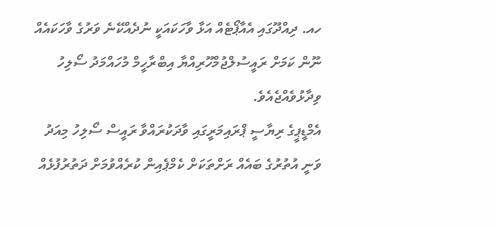ހއ. ދިއްދޫގައި އެއާޕޯޓެއް އަޅާ ވާހަކައަކީ ނުދެއްކޭނެ ވަރުގެ ވާހަކައެއް ނޫން ކަމަށް ރައީސުލްޖުމްހޫރިއްޔާ އިބްރާހީމް މުހައްމަދު ސޯލިހު ވިދާޅުވެއްޖެއެވެ.
އެމްޑީޕީގެ ރިޔާސީ ޕްރައިމަރީގައި ވާދަކުރައްވާ ރައީސް ސޯލިހު މިއަދު ވަނީ އުތުރުގެ ބައެއް ރަށްތަކަށް ކެމްޕެއިން ކުރެއްވުމަށް ދަތުރުފުޅެއް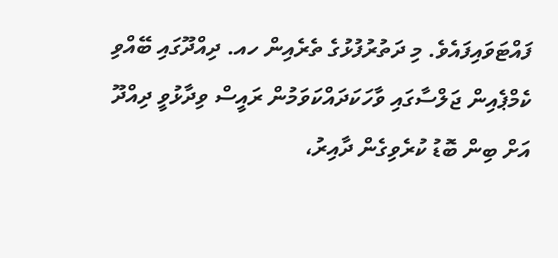ފައްޓަވައިފައެވެ. މި ދަތުރުފުޅުގެ ތެރެއިން ހއ. ދިއްދޫގައި ބޭއްވި ކެމްޕެއިން ޖަލްސާގައި ވާހަކަދައްކަވަމުން ރައީސް ވިދާޅުވީ ދިއްދޫ އަށް ބިން ބޮޑު ކުރެވިގެން ދާއިރު،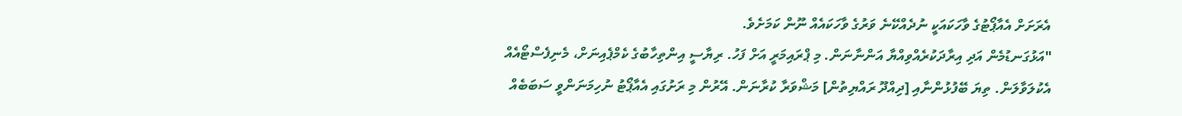އެރަށަށް އެއާޕޯޓުގެ ވާހަކައަކީ ނުދެއްކޭނެ ވަރުގެ ވާހަކައެއް ނޫން ކަމަށެވެ.
"އަޅުގަނޑުމެން އަދި އިރާދަކުރެއްވިއްޔާ އަންނާނަން. މި ޕްރައިމަރީ އަށް ފަހު. ރިޔާސީ އިންތިހާބުގެ ކެމްޕެއިނަށް، މެނިފެސްޓޯއެއް އެކުލަވާލަން. ތިޔަ ބޭފުޅުންނާއި [ދިއްދޫ ރައްޔިތުން] މަޝްވަރާ ކުރާނަން. އޭރުން މި ރަށުގައި އެއާޕޯޓު ނުހިމަނަންވީ ސަބަބެއް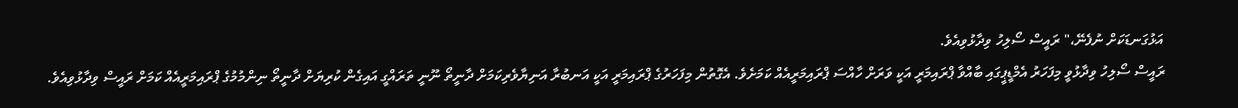އަޅުގަނޑަކަށް ނުފެނޭ،" ރައީސް ސޯލިހު ވިދާޅުވިއެވެ.
ރައީސް ސޯލިހު ވިދާޅުވީ މިފަހަރު އެމްޑީޕީގައި ބާއްވާ ޕްރައިމަރީ އަކީ ވަރަށް ހާއްސަ ޕްރައިމަރީއެއް ކަމަށެވެ. އެގޮތުން މިފަހަރުގެ ޕްރައިމަރީ އަކީ އަނބުރާ އަނިޔާވެރިކަމަށް ދާނީތޯ ނޫނީ ތަރައްގީ އައިގެން ކުރިޔަށް ދާނީތޯ ނިންމުމުގެ ޕްރައިމަރީއެއް ކަމަށް ރައީސް ވިދާޅުވިއެވެ.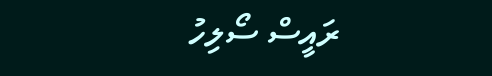ރައީސް ސޯލިހު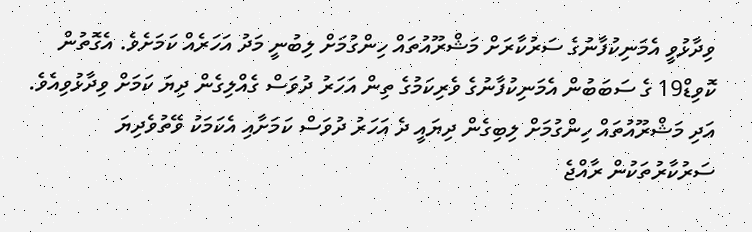ވިދާޅުވީ އެމަނިކުފާނުގެ ސަރުކާރަށް މަޝްރޫއުތައް ހިންގުމަށް ލިބުނީ މަދު އަހަރެއް ކަމަށެވެ. އެގޮތުން ކޮވިޑް19 ގެ ސަބަބުން އެމަނިކުފާނުގެ ވެރިކަމުގެ ތިން އަހަރު ދުވަސް ގެއްލިގެން ދިޔަ ކަމަށް ވިދާޅުވިއެވެ. އަދި މަޝްރޫއުތައް ހިންގުމަށް ލިބިގެން ދިޔައީ ދެ އަހަރު ދުވަސް ކަމަށާއި އެކަމަކު ވޭތުވެދިޔަ ސަރުކާރުތަކުން ރާއްޖެ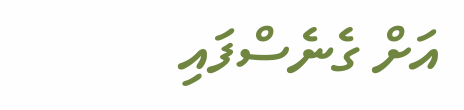އަށް ގެނެސްފައި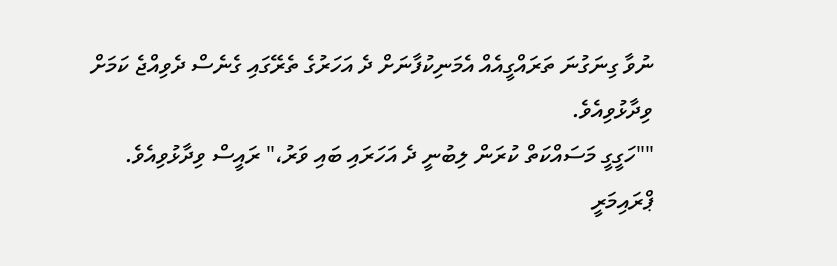ނުވާ ގިނަގުނަ ތަރައްގީއެއް އެމަނިކުފާނަށް ދެ އަހަރުގެ ތެރޭގައި ގެނެސް ދެވިއްޖެ ކަމަށް ވިދާޅުވިއެވެ.
""ހަގީގީ މަސައްކަތް ކުރަން ލިބުނީ ދެ އަހަރައި ބައި ވަރު،" ރައީސް ވިދާޅުވިއެވެ.
ޕްރައިމަރީ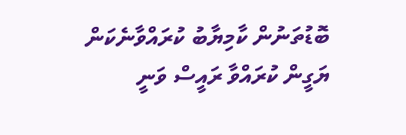ބޮޑުތަނުން ކާމިޔާބު ކުރައްވާނެކަން ޔަގީން ކުރައްވާ ރައީސް ވަނީ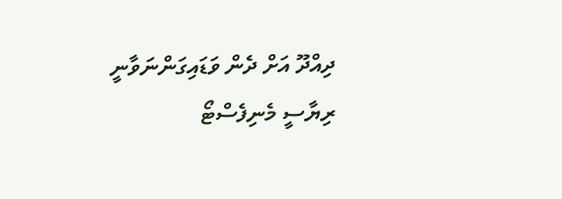ދިއްދޫ އަށް ދެން ވަޑައިގަންނަވާނީ ރިޔާސީ މެނިފެސްޓޯ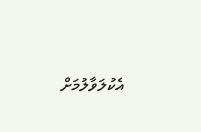އެކުލަވާލުމަށް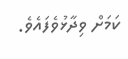ކަމަށް ވިދާޅުވެފައެވެ.